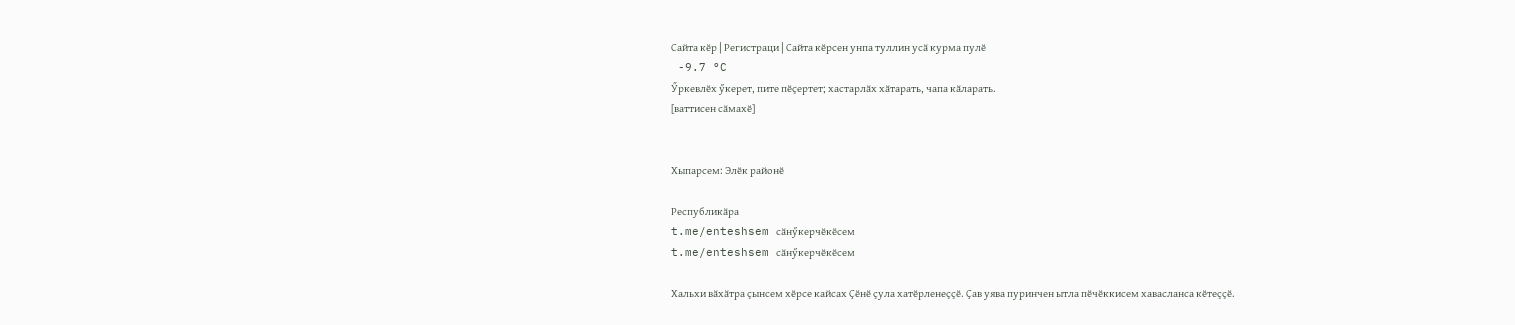Сайта кӗр | Регистраци | Сайта кӗрсен унпа туллин усӑ курма пулӗ
 -9.7 °C
Ӳркевлӗх ӳкерет, пите пӗҫертет; хастарлӑх хӑтарать, чапа кӑларать.
[ваттисен сӑмахӗ]


Хыпарсем: Элӗк районӗ

Республикӑра
t.me/enteshsem сӑнӳкерчӗкӗсем
t.me/enteshsem сӑнӳкерчӗкӗсем

Хальхи вӑхӑтра ҫынсем хӗрсе кайсах Ҫӗнӗ ҫула хатӗрленеҫҫӗ. Ҫав уява пуринчен ытла пӗчӗккисем хавасланса кӗтеҫҫӗ.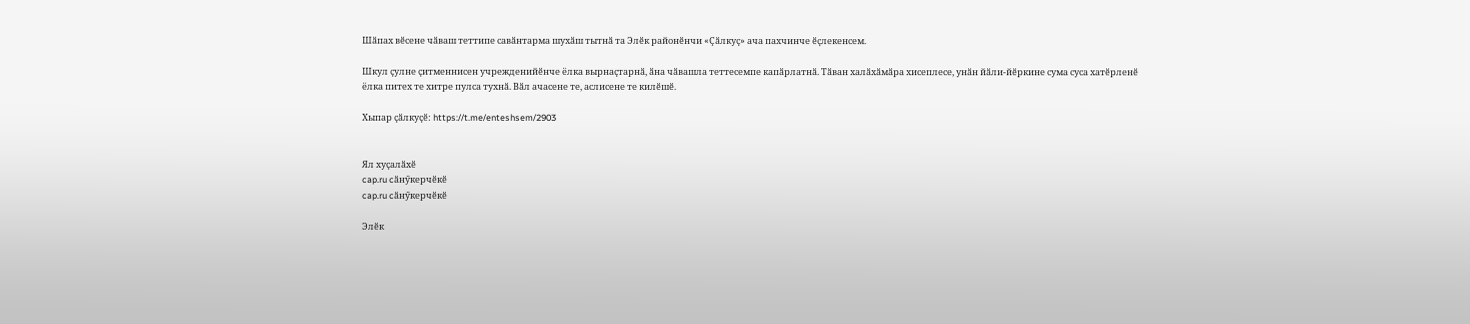Шӑпах вӗсене чӑваш теттипе савӑнтарма шухӑш тытнӑ та Элӗк районӗнчи «Ҫӑлкуҫ» ача пахчинче ӗҫлекенсем.

Шкул ҫулне ҫитменнисен учрежденийӗнче ёлка вырнаҫтарнӑ, ӑна чӑвашла теттесемпе капӑрлатнӑ. Тӑван халӑхӑмӑра хисеплесе, унӑн йӑли-йӗркине сума суса хатӗрленӗ ёлка питех те хитре пулса тухнӑ. Вӑл ачасене те, аслисене те килӗшӗ.

Хыпар ҫӑлкуҫӗ: https://t.me/enteshsem/2903


Ял хуҫалӑхӗ
cap.ru cӑнӳкерчӗкӗ
cap.ru cӑнӳкерчӗкӗ

Элӗк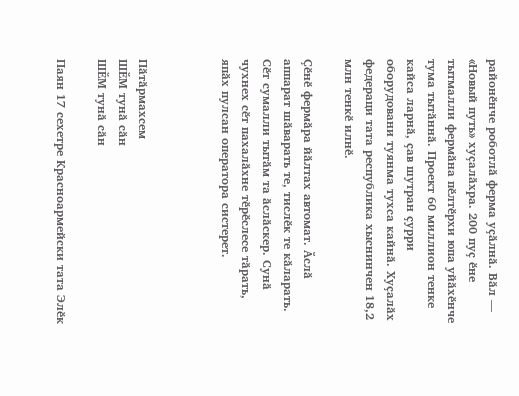районӗнче роботлӑ ферма уҫӑлнӑ. Вӑл — «Новый путь» хуҫалӑхра. 200 пуҫ ӗне тытмалли фермӑна пӗлтӗрхи юпа уйӑхӗнче тума тытӑннӑ. Проект 60 миллион тенке кайса ларнӑ, ҫав шутран ҫурри оборудовани туянма тухса кайнӑ. Хуҫалӑх федераци тата республика хыснинчен 18,2 млн тенкӗ илнӗ.

Ҫӗнӗ фермӑра йӑлтах автомат. Ӑслӑ аппарат шӑварать те, тислӗк те кӑларать. Сӗт сумалли тытӑм та ӑслӑскер. Сунӑ чухнех сӗт пахалӑхне тӗрӗслесе тӑрать, япӑх пулсан оператора систерет.



Пӑтӑрмахсем
ШӖМ тунӑ сӑн
ШӖМ тунӑ сӑн

Паян 17 сехетре Красноармейски тата Элӗк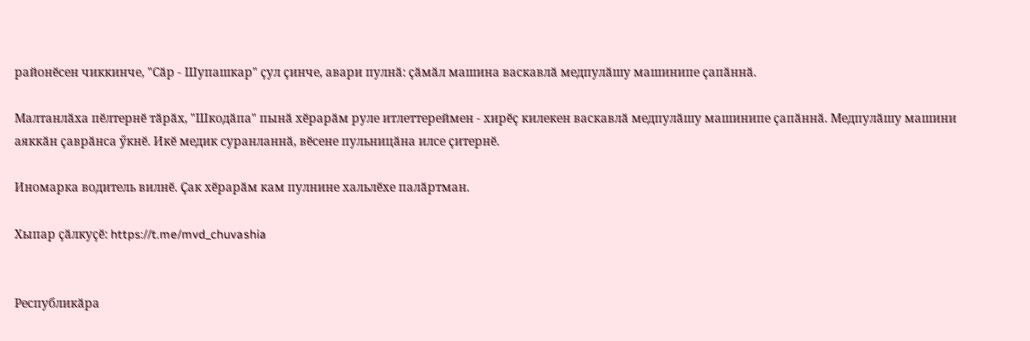районӗсен чиккинче, "Сӑр - Шупашкар" ҫул ҫинче, авари пулнӑ: ҫӑмӑл машина васкавлӑ медпулӑшу машинипе ҫапӑннӑ.

Малтанлӑха пӗлтернӗ тӑрӑх, "Шкодӑпа" пынӑ хӗрарӑм руле итлеттереймен - хирӗҫ килекен васкавлӑ медпулӑшу машинипе ҫапӑннӑ. Медпулӑшу машини аяккӑн ҫаврӑнса ӳкнӗ. Икӗ медик суранланнӑ, вӗсене пульницӑна илсе ҫитернӗ.

Иномарка водитель вилнӗ. Ҫак хӗрарӑм кам пулнине хальлӗхе палӑртман.

Хыпар ҫӑлкуҫӗ: https://t.me/mvd_chuvashia


Республикӑра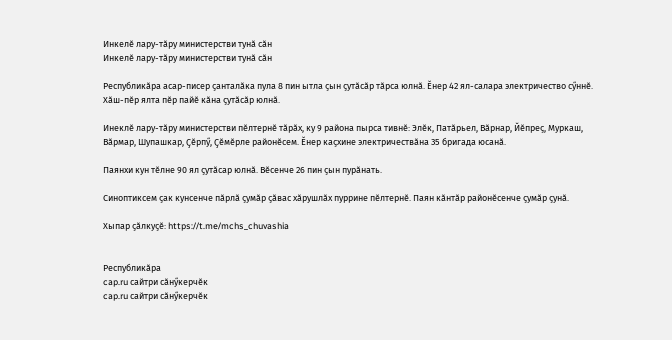Инкелӗ лару-тӑру министерстви тунӑ сӑн
Инкелӗ лару-тӑру министерстви тунӑ сӑн

Республикӑра асар-писер ҫанталӑка пула 8 пин ытла ҫын ҫутӑсӑр тӑрса юлнӑ. Ӗнер 42 ял-салара электричество сӳннӗ. Хӑш-пӗр ялта пӗр пайӗ кӑна ҫутӑсӑр юлнӑ.

Инеклӗ лару-тӑру министерстви пӗлтернӗ тӑрӑх, ку 9 района пырса тивнӗ: Элӗк, Патӑрьел, Вӑрнар, Йӗпреҫ, Муркаш, Вӑрмар, Шупашкар, Ҫӗрпӳ, Ҫӗмӗрле районӗсем. Ӗнер каҫхине электричествӑна 35 бригада юсанӑ.

Паянхи кун тӗлне 90 ял ҫутӑсар юлнӑ. Вӗсенче 26 пин ҫын пурӑнать.

Синоптиксем ҫак кунсенче пӑрлӑ ҫумӑр ҫӑвас хӑрушлӑх пуррине пӗлтернӗ. Паян кӑнтӑр районӗсенче ҫумӑр ҫунӑ.

Хыпар ҫӑлкуҫӗ: https://t.me/mchs_chuvashia


Республикӑра
cap.ru сайтри сӑнӳкерчӗк
cap.ru сайтри сӑнӳкерчӗк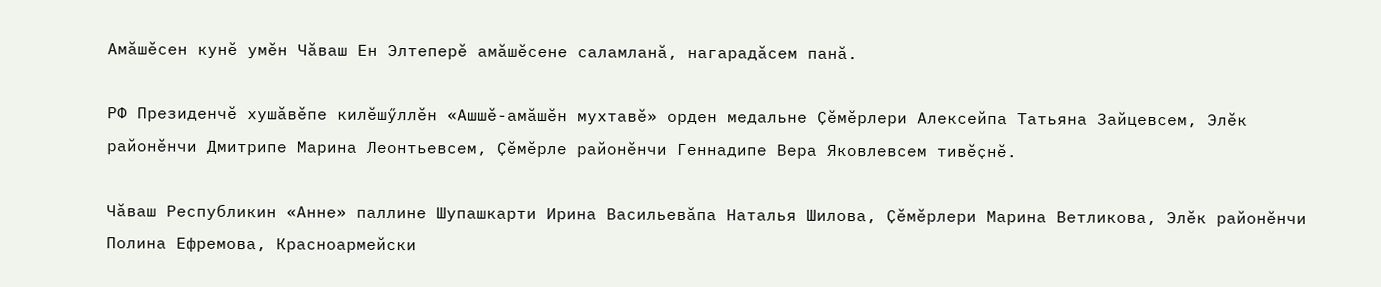Амӑшӗсен кунӗ умӗн Чӑваш Ен Элтеперӗ амӑшӗсене саламланӑ, нагарадӑсем панӑ.

РФ Президенчӗ хушӑвӗпе килӗшӳллӗн «Ашшӗ-амӑшӗн мухтавӗ» орден медальне Ҫӗмӗрлери Алексейпа Татьяна Зайцевсем, Элӗк районӗнчи Дмитрипе Марина Леонтьевсем, Ҫӗмӗрле районӗнчи Геннадипе Вера Яковлевсем тивӗҫнӗ.

Чӑваш Республикин «Анне» паллине Шупашкарти Ирина Васильевӑпа Наталья Шилова, Ҫӗмӗрлери Марина Ветликова, Элӗк районӗнчи Полина Ефремова, Красноармейски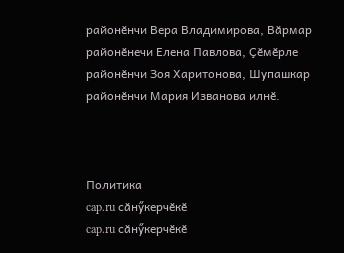районӗнчи Вера Владимирова, Вӑрмар районӗнечи Елена Павлова, Ҫӗмӗрле районӗнчи Зоя Харитонова, Шупашкар районӗнчи Мария Изванова илнӗ.



Политика
cap.ru сӑнӳкерчӗкӗ
cap.ru сӑнӳкерчӗкӗ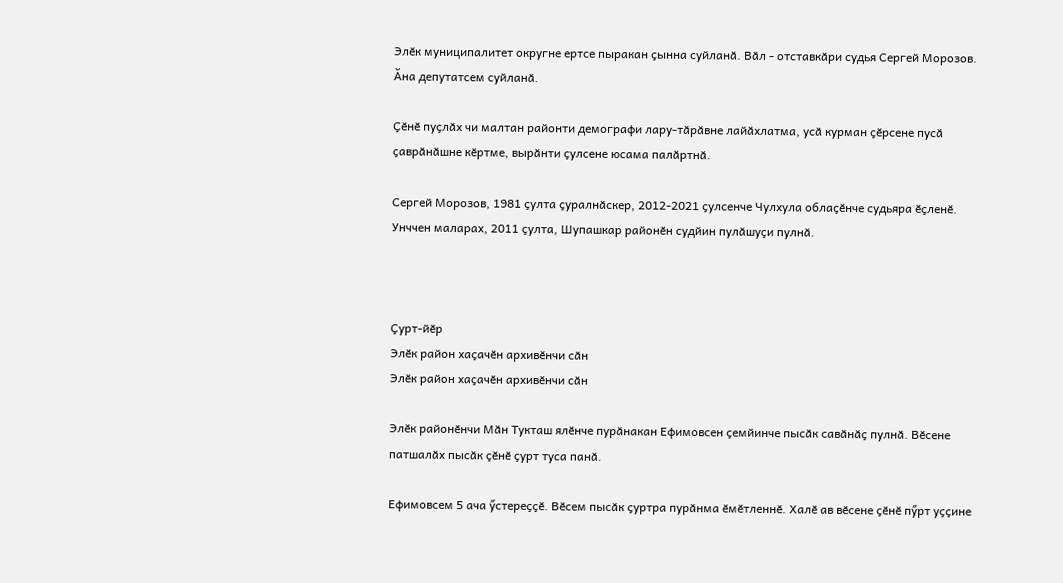Элӗк муниципалитет округне ертсе пыракан ҫынна суйланӑ. Вӑл - отставкӑри судья Сергей Морозов. Ӑна депутатсем суйланӑ.

Ҫӗнӗ пуҫлӑх чи малтан районти демографи лару-тӑрӑвне лайӑхлатма, усӑ курман ҫӗрсене пусӑ ҫаврӑнӑшне кӗртме, вырӑнти ҫулсене юсама палӑртнӑ.

Сергей Морозов, 1981 ҫулта ҫуралнӑскер, 2012-2021 ҫулсенче Чулхула облаҫӗнче судьяра ӗҫленӗ. Унччен маларах, 2011 ҫулта, Шупашкар районӗн судйин пулӑшуҫи пулнӑ.



Ҫурт-йӗр
Элӗк район хаҫачӗн архивӗнчи сӑн
Элӗк район хаҫачӗн архивӗнчи сӑн

Элӗк районӗнчи Мӑн Тукташ ялӗнче пурӑнакан Ефимовсен ҫемйинче пысӑк савӑнӑҫ пулнӑ. Вӗсене патшалӑх пысӑк ҫӗнӗ ҫурт туса панӑ.

Ефимовсем 5 ача ӳстереҫҫӗ. Вӗсем пысӑк ҫуртра пурӑнма ӗмӗтленнӗ. Халӗ ав вӗсене ҫӗнӗ пӳрт уҫҫине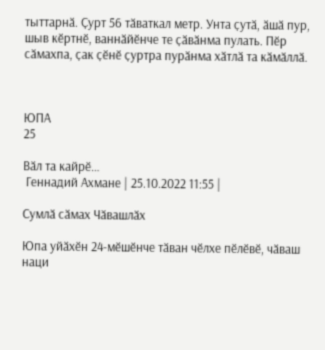тыттарнӑ. Ҫурт 56 тӑваткал метр. Унта ҫутӑ, ӑшӑ пур, шыв кӗртнӗ, ваннӑйӗнче те ҫӑвӑнма пулать. Пӗр сӑмахпа, ҫак ҫӗнӗ ҫуртра пурӑнма хӑтлӑ та кӑмӑллӑ.



ЮПА
25

Вӑл та кайрӗ…
 Геннадий Ахмане | 25.10.2022 11:55 |

Сумлӑ сӑмах Чӑвашлӑх

Юпа уйӑхӗн 24-мӗшӗнче тӑван чӗлхе пӗлӗвӗ, чӑваш наци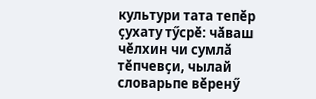культури тата тепӗр ҫухату тӳсрӗ: чӑваш чӗлхин чи сумлӑ тӗпчевҫи, чылай словарьпе вӗренӳ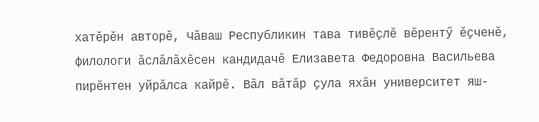хатӗрӗн авторӗ, Чӑваш Республикин тава тивӗҫлӗ вӗрентӳ ӗҫченӗ, филологи ӑслӑлӑхӗсен кандидачӗ Елизавета Федоровна Васильева пирӗнтен уйрӑлса кайрӗ. Вӑл вӑтӑр ҫула яхӑн университет яш-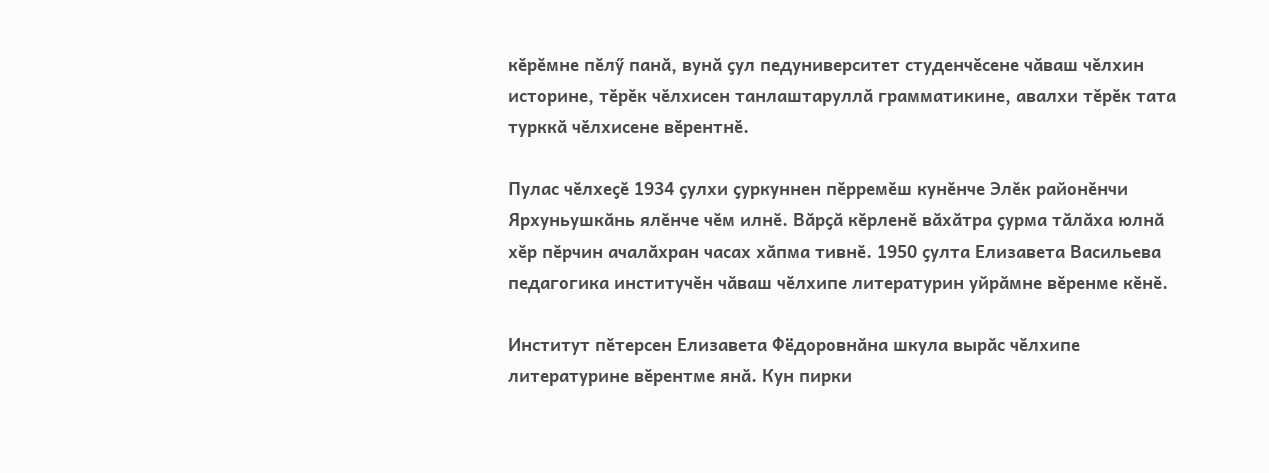кӗрӗмне пӗлӳ панӑ, вунӑ ҫул педуниверситет студенчӗсене чӑваш чӗлхин историне, тӗрӗк чӗлхисен танлаштаруллӑ грамматикине, авалхи тӗрӗк тата турккӑ чӗлхисене вӗрентнӗ.

Пулас чӗлхеҫӗ 1934 ҫулхи ҫуркуннен пӗрремӗш кунӗнче Элӗк районӗнчи Ярхуньушкӑнь ялӗнче чӗм илнӗ. Вӑрҫӑ кӗрленӗ вӑхӑтра ҫурма тӑлӑха юлнӑ хӗр пӗрчин ачалӑхран часах хӑпма тивнӗ. 1950 ҫулта Елизавета Васильева педагогика институчӗн чӑваш чӗлхипе литературин уйрӑмне вӗренме кӗнӗ.

Институт пӗтерсен Елизавета Фёдоровнӑна шкула вырӑс чӗлхипе литературине вӗрентме янӑ. Кун пирки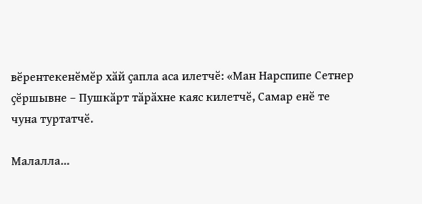вӗрентекенӗмӗр хӑй ҫапла аса илетчӗ: «Ман Нарспипе Сетнер ҫӗршывне – Пушкӑрт тӑрӑхне каяс килетчӗ, Самар енӗ те чуна туртатчӗ.

Малалла...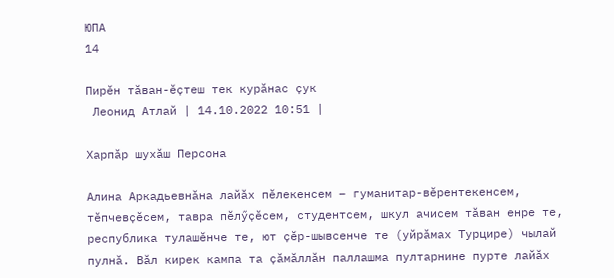ЮПА
14

Пирӗн тӑван-ӗҫтеш тек курӑнас ҫук
 Леонид Атлай | 14.10.2022 10:51 |

Харпӑр шухӑш Персона

Алина Аркадьевнӑна лайӑх пӗлекенсем – гуманитар-вӗрентекенсем, тӗпчевҫӗсем, тавра пӗлӳҫӗсем, студентсем, шкул ачисем тӑван енре те, республика тулашӗнче те, ют ҫӗр-шывсенче те (уйрӑмах Турцире) чылай пулнӑ. Вӑл кирек кампа та ҫӑмӑллӑн паллашма пултарнине пурте лайӑх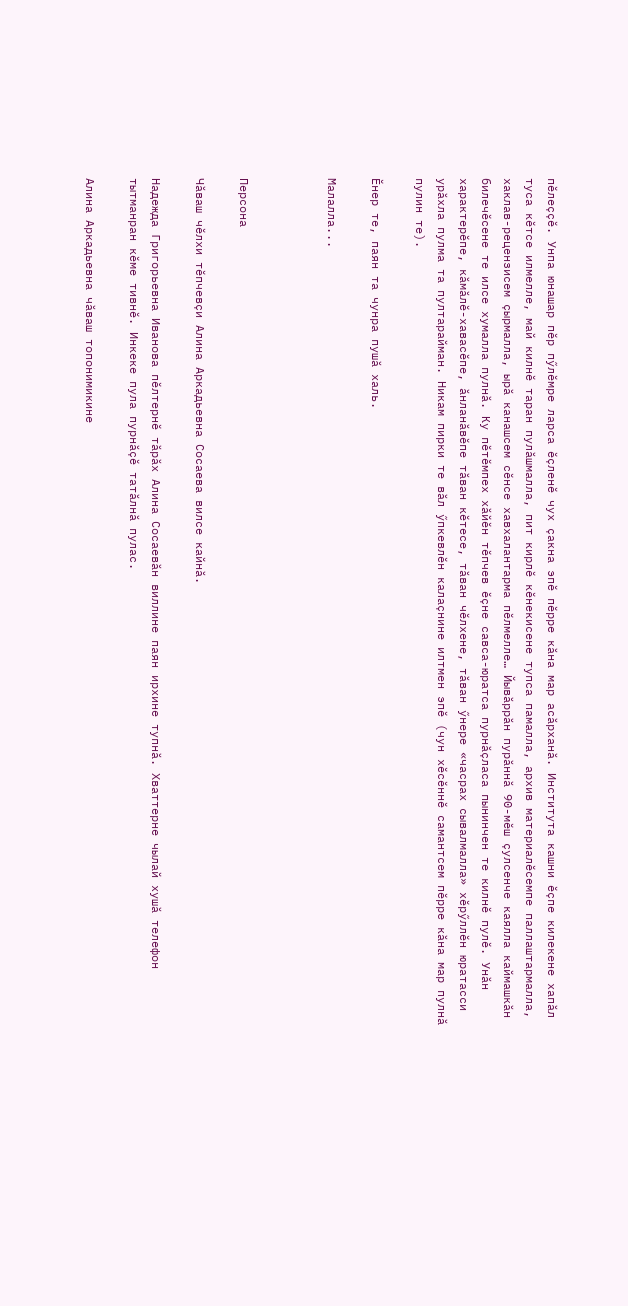пӗлеҫҫӗ. Унпа юнашар пӗр пӳлӗмре ларса ӗҫленӗ чух ҫакна эпӗ пӗрре кӑна мар асӑрханӑ. Института кашни ӗҫпе килекене хапӑл туса кӗтсе илмелле, май килнӗ таран пулӑшмалла, пит кирлӗ кӗнекисене тупса памалла, архив материалӗсемпе паллаштармалла, хаклав-рецензисем ҫырмалла, ырӑ канашсем сӗнсе хавхалантарма пӗлмелле… Йывӑррӑн пурӑннӑ 90-мӗш ҫулсенче каялла каймашкӑн билечӗсене те илсе хумалла пулнӑ. Ку пӗтӗмпех хӑйӗн тӗпчев ӗҫне савса-юратса пурнӑҫласа пынинчен те килнӗ пулӗ. Унӑн характерӗпе, кӑмӑлӗ-хавасӗпе, ӑнланӑвӗпе тӑван кӗтесе, тӑван чӗлхене, тӑван ӳнере «часрах сывалмалла» хӗрӳллӗн юратасси урӑхла пулма та пултарайман. Никам пирки те вӑл ӳпкевлӗн калаҫнине илтмен эпӗ (чун хӗсӗннӗ самантсем пӗрре кӑна мар пулнӑ пулин те).

Ӗнер те, паян та чунра пушӑ халь.

Малалла...



Персона

Чӑваш чӗлхи тӗпчевҫи Алина Аркадьевна Сосаева вилсе кайнӑ.

Надежда Григорьевна Иванова пӗлтернӗ тӑрӑх Алина Сосаевӑн виллине паян ирхине тупнӑ. Хваттерне чылай хушӑ телефон тытманран кӗме тивнӗ. Инкеке пула пурнӑҫӗ татӑлнӑ пулас.

Алина Аркадьевна чӑваш топонимикине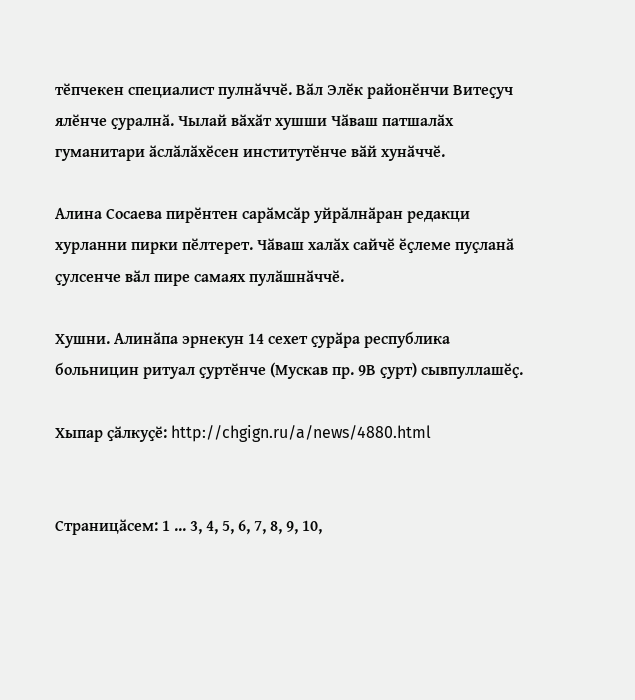тӗпчекен специалист пулнӑччӗ. Вӑл Элӗк районӗнчи Витеҫуч ялӗнче ҫуралнӑ. Чылай вӑхӑт хушши Чӑваш патшалӑх гуманитари ӑслӑлӑхӗсен институтӗнче вӑй хунӑччӗ.

Алина Сосаева пирӗнтен сарӑмсӑр уйрӑлнӑран редакци хурланни пирки пӗлтерет. Чӑваш халӑх сайчӗ ӗҫлеме пуҫланӑ ҫулсенче вӑл пире самаях пулӑшнӑччӗ.

Хушни. Алинӑпа эрнекун 14 сехет ҫурӑра республика больницин ритуал ҫуртӗнче (Мускав пр. 9В ҫурт) сывпуллашӗҫ.

Хыпар ҫӑлкуҫӗ: http://chgign.ru/a/news/4880.html


Страницӑсем: 1 ... 3, 4, 5, 6, 7, 8, 9, 10,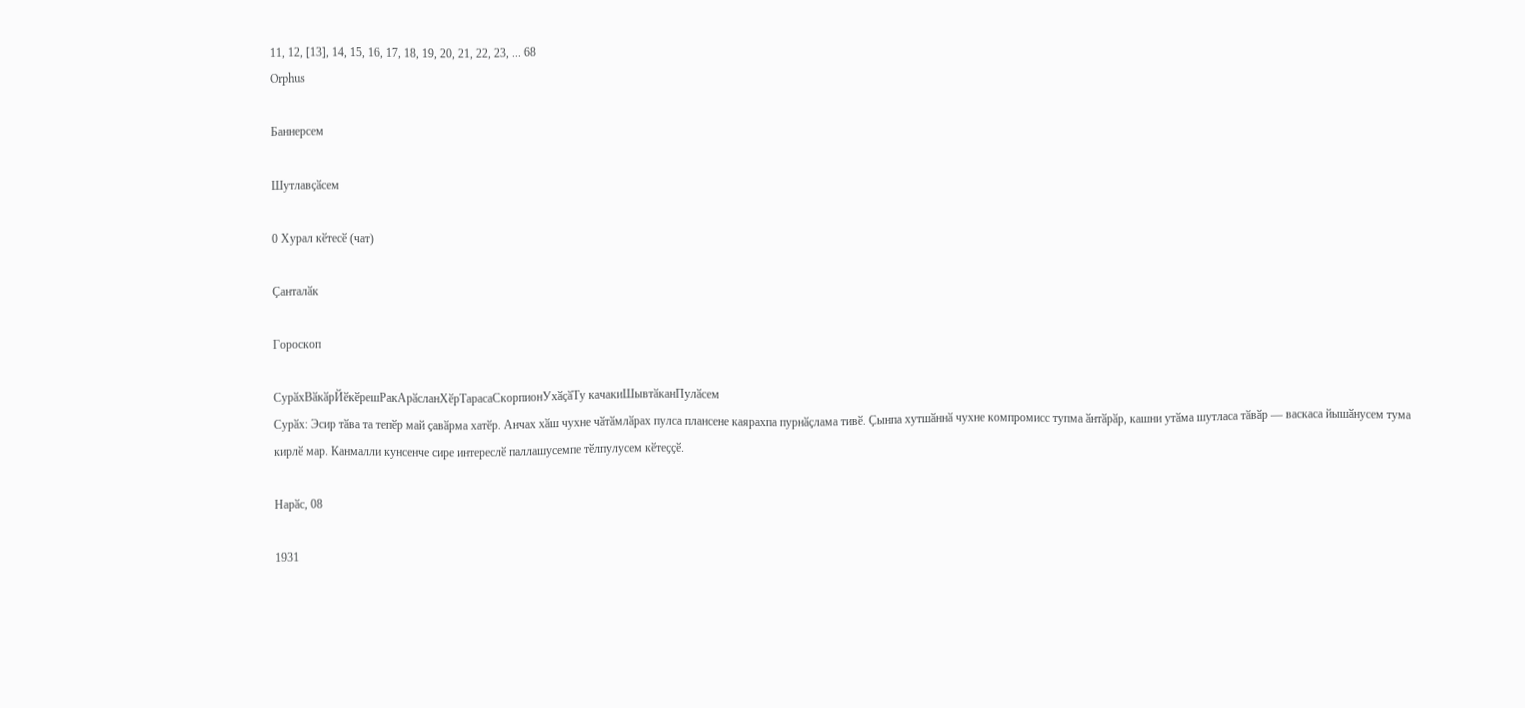11, 12, [13], 14, 15, 16, 17, 18, 19, 20, 21, 22, 23, ... 68
Orphus

Баннерсем

Шутлавҫӑсем

0 Хурал кӗтесӗ (чат)

Ҫанталӑк

Гороскоп

СурӑхВӑкӑрЙӗкӗрешРакАрӑсланХӗрТарасаСкорпионУхӑҫӑТу качакиШывтӑканПулӑсем
Сурӑх: Эсир тӑва та тепӗр май ҫавӑрма хатӗр. Анчах хӑш чухне чӑтӑмлӑрах пулса плансене каярахпа пурнӑҫлама тивӗ. Ҫынпа хутшӑннӑ чухне компромисс тупма ӑнтӑрӑр, кашни утӑма шутласа тӑвӑр — васкаса йышӑнусем тума кирлӗ мар. Канмалли кунсенче сире интереслӗ паллашусемпе тӗлпулусем кӗтеҫҫӗ.

Нарӑс, 08

1931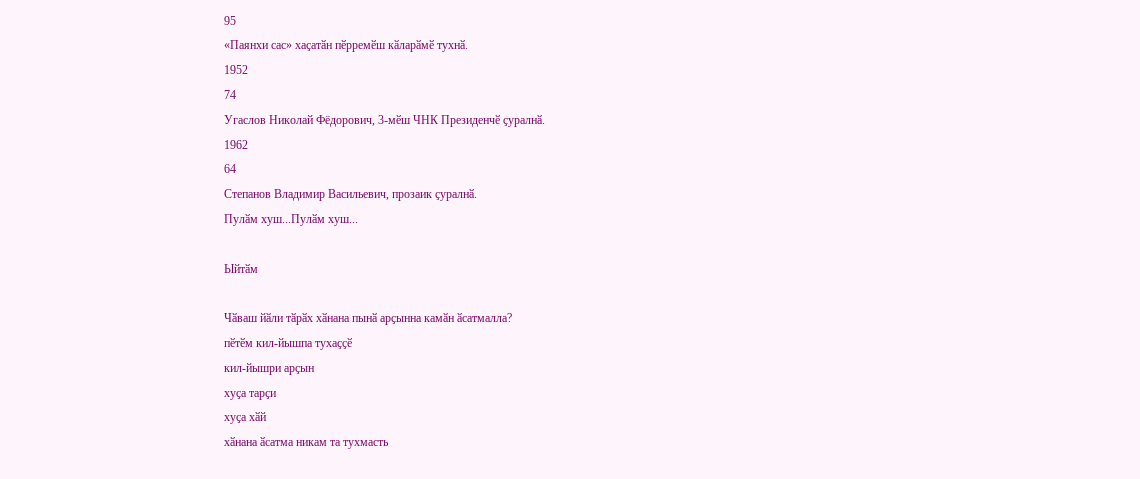95
«Паянхи сас» хаҫатӑн пӗрремӗш кӑларӑмӗ тухнӑ.
1952
74
Угаслов Николай Фёдорович, 3-мӗш ЧНК Президенчӗ ҫуралнӑ.
1962
64
Степанов Владимир Васильевич, прозаик ҫуралнӑ.
Пулӑм хуш...Пулӑм хуш...

Ыйтӑм

Чӑваш йӑли тӑрӑх хӑнана пынӑ арҫынна камӑн ӑсатмалла?
пӗтӗм кил-йышпа тухаҫҫӗ
кил-йышри арҫын
хуҫа тарҫи
хуҫа хӑй
хӑнана ӑсатма никам та тухмасть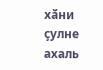хӑни ҫулне ахаль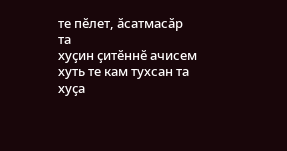те пӗлет, ӑсатмасӑр та
хуҫин ҫитӗннӗ ачисем
хуть те кам тухсан та
хуҫа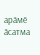арӑмӗ
ӑсатма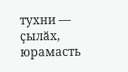тухни — ҫылӑх, юрамасть